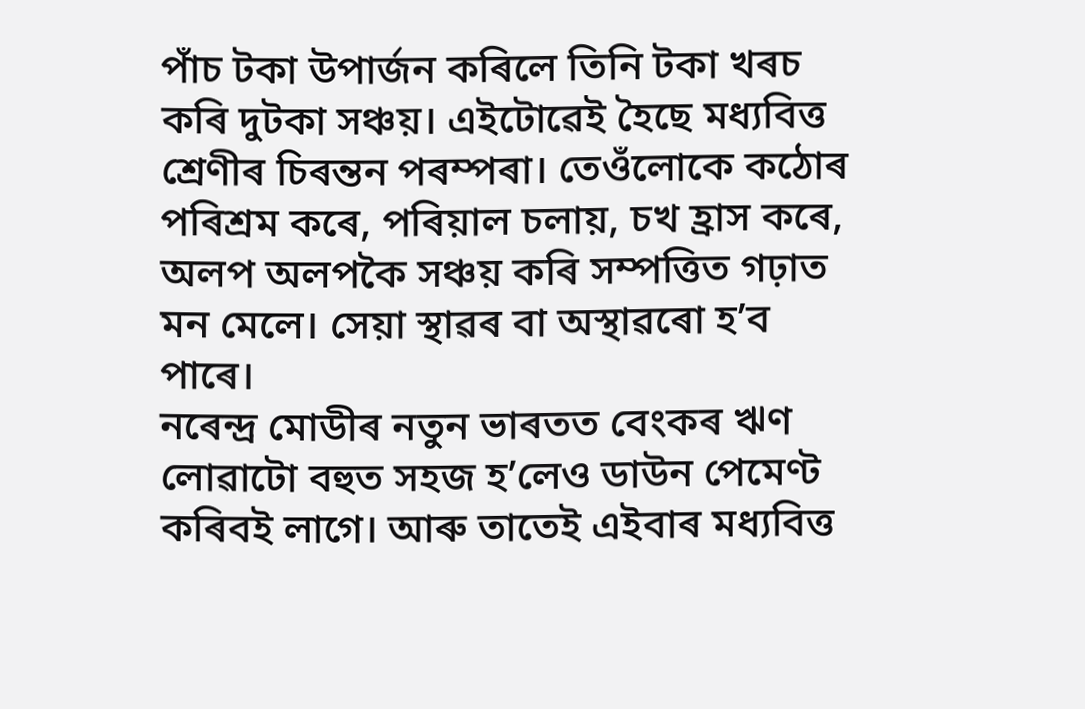পাঁচ টকা উপাৰ্জন কৰিলে তিনি টকা খৰচ কৰি দুটকা সঞ্চয়। এইটোৱেই হৈছে মধ্যবিত্ত শ্ৰেণীৰ চিৰন্তন পৰম্পৰা। তেওঁলোকে কঠোৰ পৰিশ্ৰম কৰে, পৰিয়াল চলায়, চখ হ্ৰাস কৰে, অলপ অলপকৈ সঞ্চয় কৰি সম্পত্তিত গঢ়াত মন মেলে। সেয়া স্থাৱৰ বা অস্থাৱৰো হ’ব পাৰে।
নৰেন্দ্ৰ মোডীৰ নতুন ভাৰতত বেংকৰ ঋণ লোৱাটো বহুত সহজ হ’লেও ডাউন পেমেণ্ট কৰিবই লাগে। আৰু তাতেই এইবাৰ মধ্যবিত্ত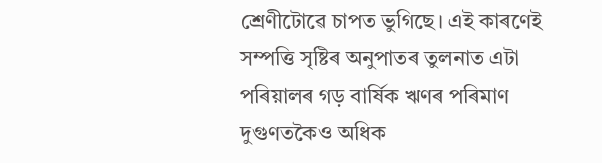শ্ৰেণীটোৱে চাপত ভুগিছে। এই কাৰণেই সম্পত্তি সৃষ্টিৰ অনুপাতৰ তুলনাত এটা পৰিয়ালৰ গড় বাৰ্ষিক ঋণৰ পৰিমাণ দুগুণতকৈও অধিক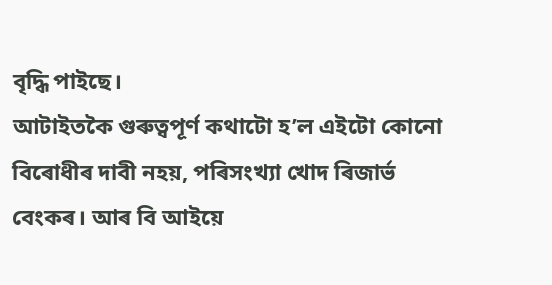বৃদ্ধি পাইছে।
আটাইতকৈ গুৰুত্বপূৰ্ণ কথাটো হ’ল এইটো কোনো বিৰোধীৰ দাবী নহয়, পৰিসংখ্যা খোদ ৰিজাৰ্ভ বেংকৰ। আৰ বি আইয়ে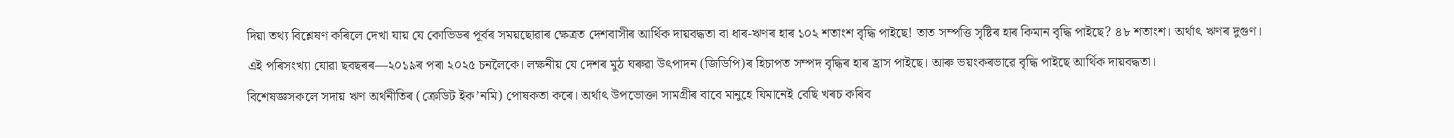দিয়া তথ্য বিশ্লেষণ কৰিলে দেখা যায় যে কোভিডৰ পূৰ্বৰ সময়ছোৱাৰ ক্ষেত্ৰত দেশবাসীৰ আৰ্থিক দায়বদ্ধতা বা ধাৰ-ঋণৰ হাৰ ১০২ শতাংশ বৃদ্ধি পাইছে! তাত সম্পত্তি সৃষ্টিৰ হাৰ কিমান বৃদ্ধি পাইছে? ৪৮ শতাংশ। অৰ্থাৎ ঋণৰ দুগুণ।
এই পৰিসংখ্যা যোৱা ছবছৰৰ—২০১৯ৰ পৰা ২০২৫ চনলৈকে। লক্ষনীয় যে দেশৰ মুঠ ঘৰুৱা উৎপাদন (জিডিপি)ৰ হিচাপত সম্পদ বৃদ্ধিৰ হাৰ হ্ৰাস পাইছে। আৰু ভয়ংকৰভাৱে বৃদ্ধি পাইছে আৰ্থিক দায়বদ্ধতা।
বিশেষজ্ঞসকলে সদায় ঋণ অৰ্থনীতিৰ (ক্ৰেডিট ইক’নমি) পোষকতা কৰে। অৰ্থাৎ উপভোক্তা সামগ্ৰীৰ বাবে মানুহে যিমানেই বেছি খৰচ কৰিব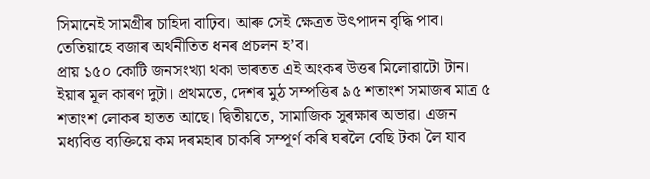সিমানেই সামগ্ৰীৰ চাহিদা বাঢ়িব। আৰু সেই ক্ষেত্ৰত উৎপাদন বৃদ্ধি পাব। তেতিয়াহে বজাৰ অৰ্থনীতিত ধনৰ প্ৰচলন হ’ব।
প্ৰায় ১৫০ কোটি জনসংখ্যা থকা ভাৰতত এই অংকৰ উত্তৰ মিলোৱাটো টান। ইয়াৰ মূল কাৰণ দুটা। প্ৰথমতে, দেশৰ মুঠ সম্পত্তিৰ ৯৫ শতাংশ সমাজৰ মাত্ৰ ৫ শতাংশ লোকৰ হাতত আছে। দ্বিতীয়তে, সামাজিক সুৰক্ষাৰ অভাৱ। এজন মধ্যবিত্ত ব্যক্তিয়ে কম দৰমহাৰ চাকৰি সম্পূৰ্ণ কৰি ঘৰলৈ বেছি টকা লৈ যাব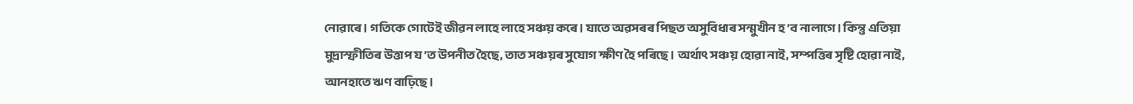নোৱাৰে। গতিকে গোটেই জীৱন লাহে লাহে সঞ্চয় কৰে। যাতে অৱসৰৰ পিছত অসুবিধাৰ সন্মুখীন হ’ব নালাগে। কিন্তু এতিয়া মুদ্ৰাস্ফীতিৰ উত্তাপ য’ত উপনীত হৈছে, তাত সঞ্চয়ৰ সুযোগ ক্ষীণ হৈ পৰিছে। অৰ্থাৎ সঞ্চয় হোৱা নাই, সম্পত্তিৰ সৃষ্টি হোৱা নাই, আনহাতে ঋণ বাঢ়িছে।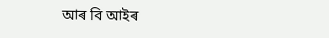আৰ বি আইৰ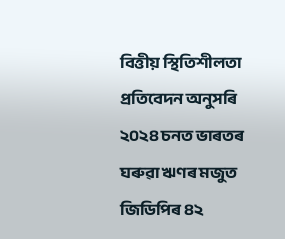বিত্তীয় স্থিতিশীলতা প্ৰতিবেদন অনুসৰি ২০২৪ চনত ভাৰতৰ ঘৰুৱা ঋণৰ মজুত জিডিপিৰ ৪২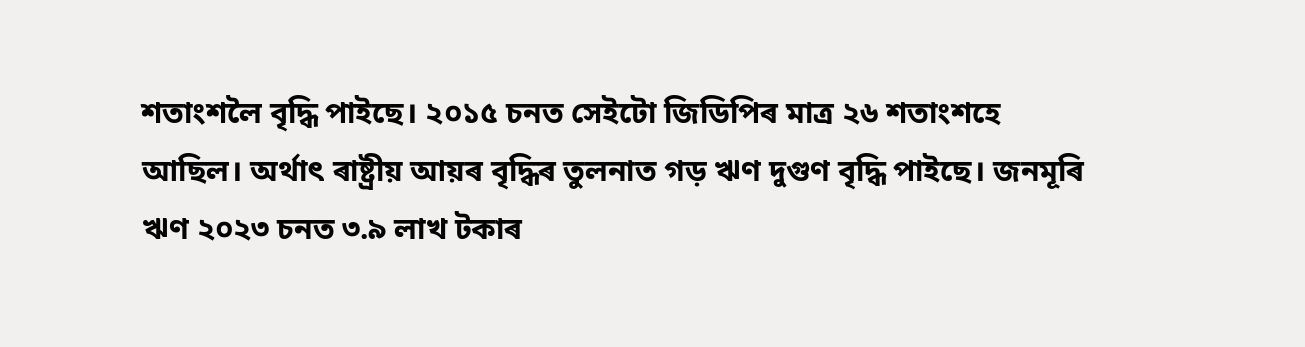শতাংশলৈ বৃদ্ধি পাইছে। ২০১৫ চনত সেইটো জিডিপিৰ মাত্ৰ ২৬ শতাংশহে আছিল। অৰ্থাৎ ৰাষ্ট্ৰীয় আয়ৰ বৃদ্ধিৰ তুলনাত গড় ঋণ দুগুণ বৃদ্ধি পাইছে। জনমূৰি ঋণ ২০২৩ চনত ৩.৯ লাখ টকাৰ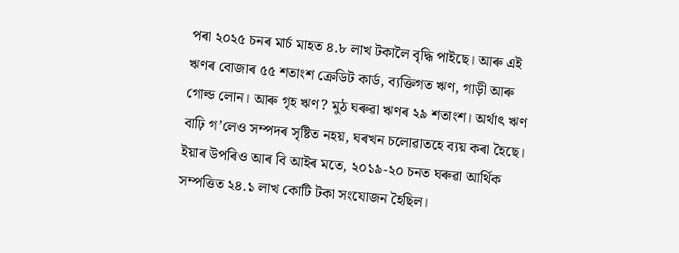পৰা ২০২৫ চনৰ মাৰ্চ মাহত ৪.৮ লাখ টকালৈ বৃদ্ধি পাইছে। আৰু এই ঋণৰ বোজাৰ ৫৫ শতাংশ ক্ৰেডিট কাৰ্ড, ব্যক্তিগত ঋণ, গাড়ী আৰু গোল্ড লোন। আৰু গৃহ ঋণ? মুঠ ঘৰুৱা ঋণৰ ২৯ শতাংশ। অৰ্থাৎ ঋণ বাঢ়ি গ’লেও সম্পদৰ সৃষ্টিত নহয়, ঘৰখন চলোৱাতহে ব্যয় কৰা হৈছে।
ইয়াৰ উপৰিও আৰ বি আইৰ মতে, ২০১৯-২০ চনত ঘৰুৱা আৰ্থিক সম্পত্তিত ২৪.১ লাখ কোটি টকা সংযোজন হৈছিল।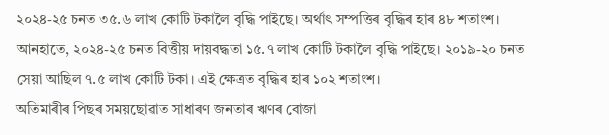২০২৪-২৫ চনত ৩৫.৬ লাখ কোটি টকালৈ বৃদ্ধি পাইছে। অৰ্থাৎ সম্পত্তিৰ বৃদ্ধিৰ হাৰ ৪৮ শতাংশ। আনহাতে, ২০২৪-২৫ চনত বিত্তীয় দায়বদ্ধতা ১৫.৭ লাখ কোটি টকালৈ বৃদ্ধি পাইছে। ২০১৯-২০ চনত সেয়া আছিল ৭.৫ লাখ কোটি টকা। এই ক্ষেত্ৰত বৃদ্ধিৰ হাৰ ১০২ শতাংশ।
অতিমাৰীৰ পিছৰ সময়ছোৱাত সাধাৰণ জনতাৰ ঋণৰ বোজা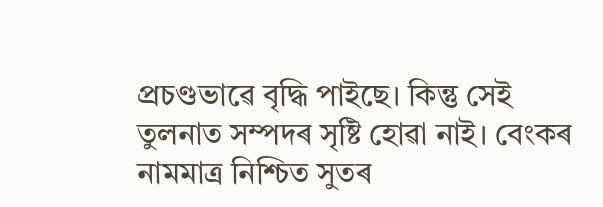প্ৰচণ্ডভাৱে বৃদ্ধি পাইছে। কিন্তু সেই তুলনাত সম্পদৰ সৃষ্টি হোৱা নাই। বেংকৰ নামমাত্ৰ নিশ্চিত সুতৰ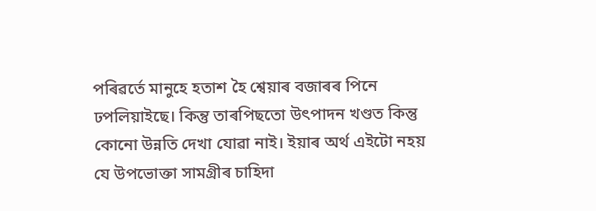পৰিৱৰ্তে মানুহে হতাশ হৈ শ্বেয়াৰ বজাৰৰ পিনে ঢপলিয়াইছে। কিন্তু তাৰপিছতো উৎপাদন খণ্ডত কিন্তু কোনো উন্নতি দেখা যোৱা নাই। ইয়াৰ অৰ্থ এইটো নহয় যে উপভোক্তা সামগ্ৰীৰ চাহিদা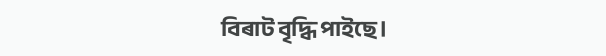বিৰাট বৃদ্ধি পাইছে।